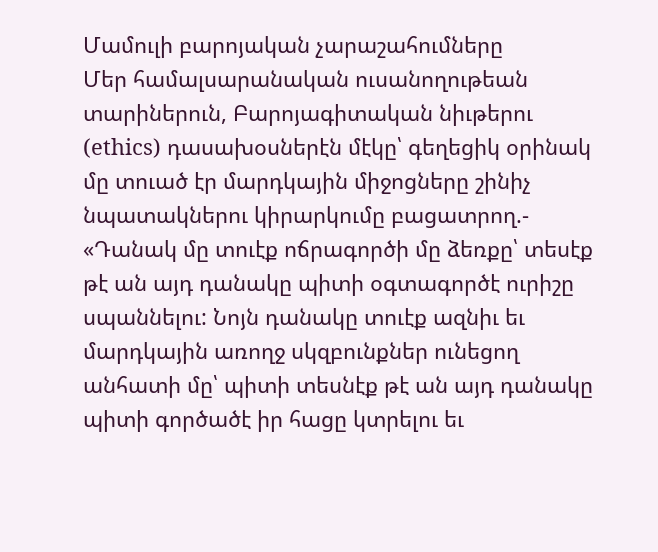Մամուլի բարոյական չարաշահումները
Մեր համալսարանական ուսանողութեան տարիներուն, Բարոյագիտական նիւթերու (ethics) դասախօսներէն մէկը՝ գեղեցիկ օրինակ մը տուած էր մարդկային միջոցները շինիչ նպատակներու կիրարկումը բացատրող.- «Դանակ մը տուէք ոճրագործի մը ձեռքը՝ տեսէք թէ ան այդ դանակը պիտի օգտագործէ ուրիշը սպաննելու: Նոյն դանակը տուէք ազնիւ եւ մարդկային առողջ սկզբունքներ ունեցող անհատի մը՝ պիտի տեսնէք թէ ան այդ դանակը պիտի գործածէ իր հացը կտրելու եւ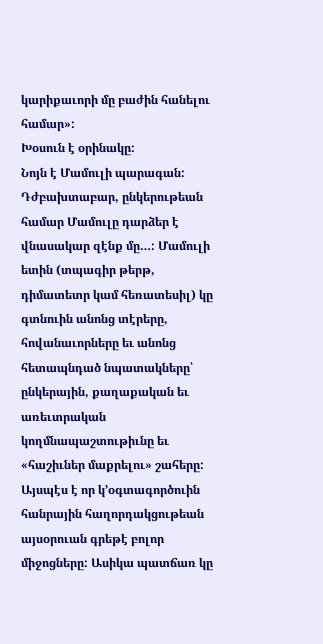կարիքաւորի մը բաժին հանելու համար»:
Խօսուն է օրինակը:
Նոյն է Մամուլի պարագան: Դժբախտաբար, ընկերութեան համար Մամուլը դարձեր է վնասակար զէնք մը…: Մամուլի ետին (տպագիր թերթ, դիմատետր կամ հեռատեսիլ) կը գտնուին անոնց տէրերը, հովանաւորները եւ անոնց հետապնդած նպատակները՝ ընկերային, քաղաքական եւ առեւտրական կողմնապաշտութիւնը եւ «հաշիւներ մաքրելու» շահերը: Այսպէս է որ կ’օգտագործուին հանրային հաղորդակցութեան այսօրուան գրեթէ բոլոր միջոցները: Ասիկա պատճառ կը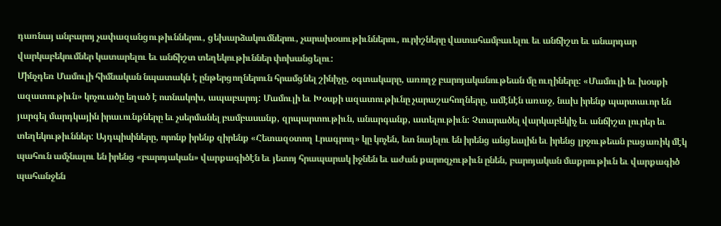դառնայ անբարոյ չափազանցութիւններու, ցեխարձակումներու, չարախօսութիւններու, ուրիշները վատահամբաւելու եւ անճիշտ եւ անարդար վարկաբեկումներ կատարելու եւ անճիշտ տեղեկութիւններ փոխանցելու:
Մինչդեռ Մամուլի հիմնական նպատակն է ընթերցողներուն հրամցնել շինիչը, օգտակարը, առողջ բարոյականութեան մը ուղիները: «Մամուլի եւ խօսքի ազատութիւն» կոչուածը եղած է ոտնակոխ, ապաբարոյ: Մամուլի եւ Խօսքի ազատութիւնը չարաշահողները, ամէնէն առաջ, նախ իրենք պարտաւոր են յարգել մարդկային իրաւունքները եւ չսերմանել բամբասանք, զրպարտութիւն, անարգանք, ատելութիւն: Չտարածել վարկաբեկիչ եւ անճիշտ լուրեր եւ տեղեկութիւններ: Այդպիսիները, որոնք իրենք զիրենք «Հետազօտող Լրագրող» կը կոչեն, ետ նայելու են իրենց անցեալին եւ իրենց լրջութեան բացառիկ մէկ պահուն ամչնալու են իրենց «բարոյական» վարքագիծէն եւ յետոյ հրապարակ իջնեն եւ աժան քարոզչութիւն ընեն, բարոյական մաքրութիւն եւ վարքագիծ պահանջեն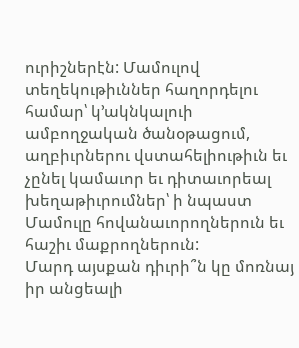ուրիշներէն: Մամուլով տեղեկութիւններ հաղորդելու համար՝ կ’ակնկալուի ամբողջական ծանօթացում, աղբիւրներու վստահելիութիւն եւ չընել կամաւոր եւ դիտաւորեալ խեղաթիւրումներ՝ ի նպաստ Մամուլը հովանաւորողներուն եւ հաշիւ մաքրողներուն:
Մարդ այսքան դիւրի՞ն կը մոռնայ իր անցեալի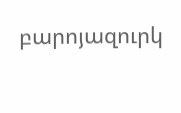բարոյազուրկ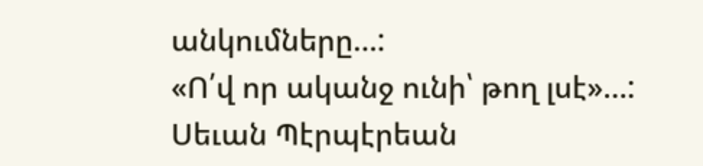անկումները…:
«Ո՛վ որ ականջ ունի՝ թող լսէ»…:
Սեւան Պէրպէրեան